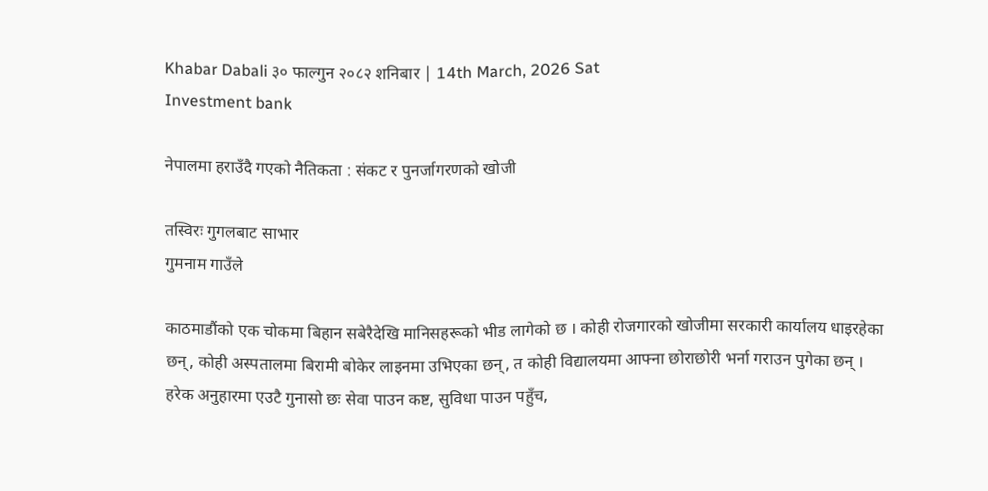Khabar Dabali ३० फाल्गुन २०८२ शनिबार | 14th March, 2026 Sat
Investment bank

नेपालमा हराउँदै गएको नैतिकता : संकट र पुनर्जागरणको खोजी

तस्विरः गुगलबाट साभार
गुमनाम गाउँले

काठमाडौंको एक चोकमा बिहान सबेरैदेखि मानिसहरूको भीड लागेको छ । कोही रोजगारको खोजीमा सरकारी कार्यालय धाइरहेका छन्, कोही अस्पतालमा बिरामी बोकेर लाइनमा उभिएका छन्, त कोही विद्यालयमा आफ्ना छोराछोरी भर्ना गराउन पुगेका छन् । हरेक अनुहारमा एउटै गुनासो छः सेवा पाउन कष्ट, सुविधा पाउन पहुँच,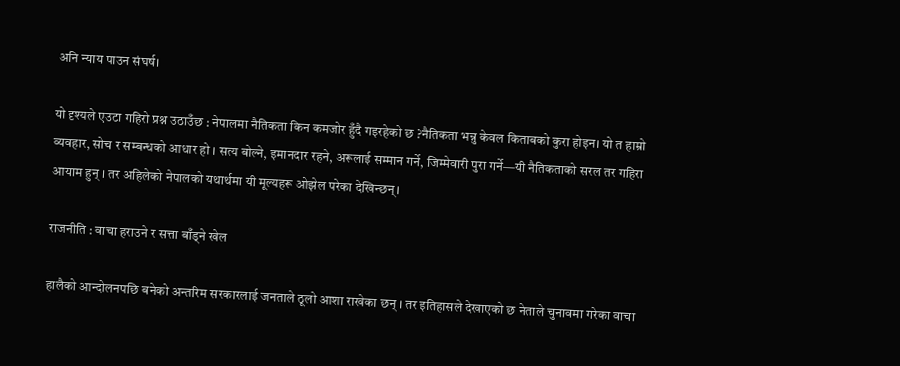अनि न्याय पाउन संघर्ष।

यो दृश्यले एउटा गहिरो प्रश्न उठाउँछ : नेपालमा नैतिकता किन कमजोर हुँदै गइरहेको छ ?नैतिकता भन्नु केवल किताबको कुरा होइन। यो त हाम्रो व्यवहार, सोच र सम्बन्धको आधार हो । सत्य बोल्ने, इमानदार रहने, अरूलाई सम्मान गर्ने, जिम्मेवारी पुरा गर्ने—यी नैतिकताको सरल तर गहिरा आयाम हुन् । तर अहिलेको नेपालको यथार्थमा यी मूल्यहरू ओझेल परेका देखिन्छन्।

राजनीति : वाचा हराउने र सत्ता बाँड्ने खेल

हालैको आन्दोलनपछि बनेको अन्तरिम सरकारलाई जनताले ठूलो आशा राखेका छन् । तर इतिहासले देखाएको छ नेताले चुनावमा गरेका वाचा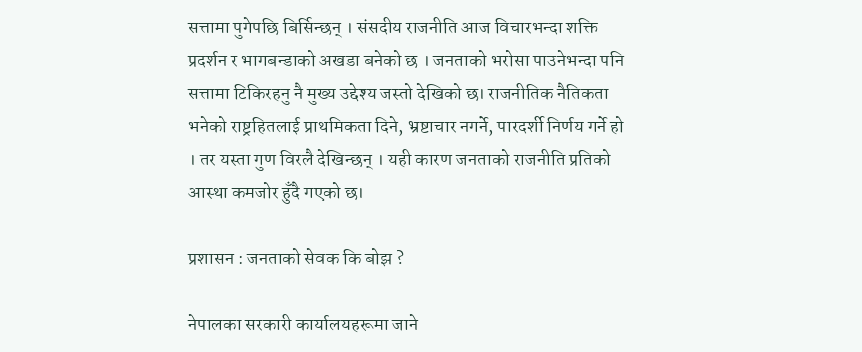सत्तामा पुगेपछि बिर्सिन्छन् । संसदीय राजनीति आज विचारभन्दा शक्ति प्रदर्शन र भागबन्डाको अखडा बनेको छ । जनताको भरोसा पाउनेभन्दा पनि सत्तामा टिकिरहनु नै मुख्य उद्देश्य जस्तो देखिको छ। राजनीतिक नैतिकता भनेको राष्ट्रहितलाई प्राथमिकता दिने, भ्रष्टाचार नगर्ने, पारदर्शी निर्णय गर्ने हो । तर यस्ता गुण विरलै देखिन्छन् । यही कारण जनताको राजनीति प्रतिको आस्था कमजोर हुँदै गएको छ।

प्रशासन : जनताको सेवक कि बोझ ?

नेपालका सरकारी कार्यालयहरूमा जाने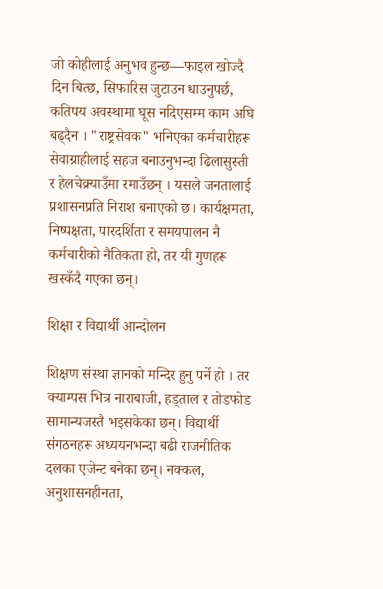जो कोहीलाई अनुभव हुन्छ—फाइल खोज्दै दिन बित्छ, सिफारिस जुटाउन धाउनुपर्छ, कतिपय अवस्थामा घूस नदिएसम्म काम अघि बढ्दैन । "राष्ट्रसेवक" भनिएका कर्मचारीहरू सेवाग्राहीलाई सहज बनाउनुभन्दा ढिलासुस्ती र हेलचेक्र्याउँमा रमाउँछन् । यसले जनतालाई प्रशासनप्रति निराश बनाएको छ। कार्यक्षमता, निष्पक्षता, पारदर्शिता र समयपालन नै कर्मचारीको नैतिकता हो, तर यी गुणहरू खस्कँदै गएका छन्।

शिक्षा र विद्यार्थी आन्दोलन

शिक्षण संस्था ज्ञानको मन्दिर हुनु पर्ने हो । तर क्याम्पस भित्र नाराबाजी, हड्ताल र तोडफोड सामान्यजस्तै भइसकेका छन्। विद्यार्थी संगठनहरू अध्ययनभन्दा बढी राजनीतिक दलका एजेन्ट बनेका छन्। नक्कल, अनुशासनहीनता,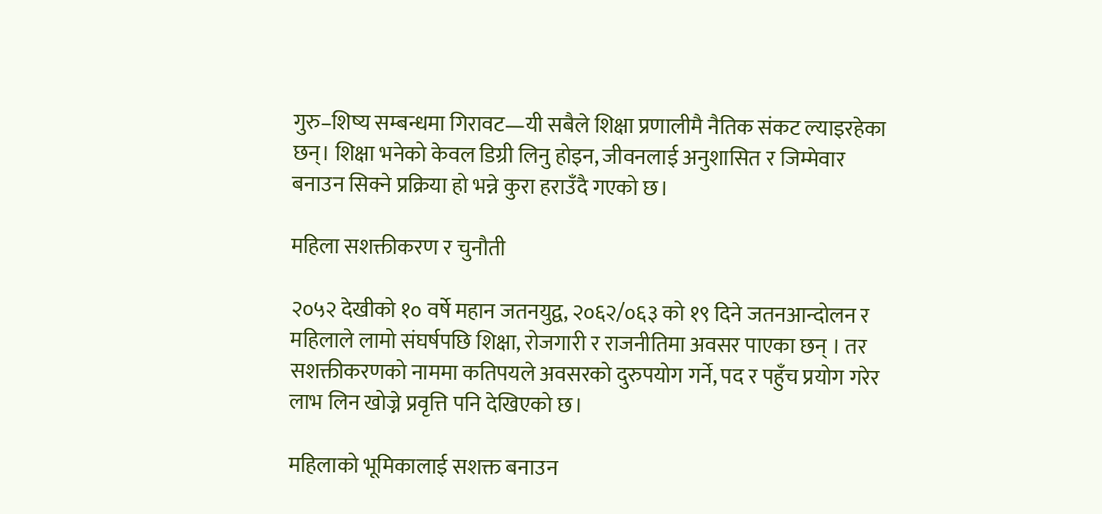गुरु–शिष्य सम्बन्धमा गिरावट—यी सबैले शिक्षा प्रणालीमै नैतिक संकट ल्याइरहेका छन्। शिक्षा भनेको केवल डिग्री लिनु होइन, जीवनलाई अनुशासित र जिम्मेवार बनाउन सिक्ने प्रक्रिया हो भन्ने कुरा हराउँदै गएको छ।

महिला सशक्तीकरण र चुनौती

२०५२ देखीको १० वर्षे महान जतनयुद्व, २०६२/०६३ को १९ दिने जतनआन्दोलन र  महिलाले लामो संघर्षपछि शिक्षा, रोजगारी र राजनीतिमा अवसर पाएका छन् । तर सशक्तीकरणको नाममा कतिपयले अवसरको दुरुपयोग गर्ने, पद र पहुँच प्रयोग गरेर लाभ लिन खोज्ने प्रवृत्ति पनि देखिएको छ।

महिलाको भूमिकालाई सशक्त बनाउन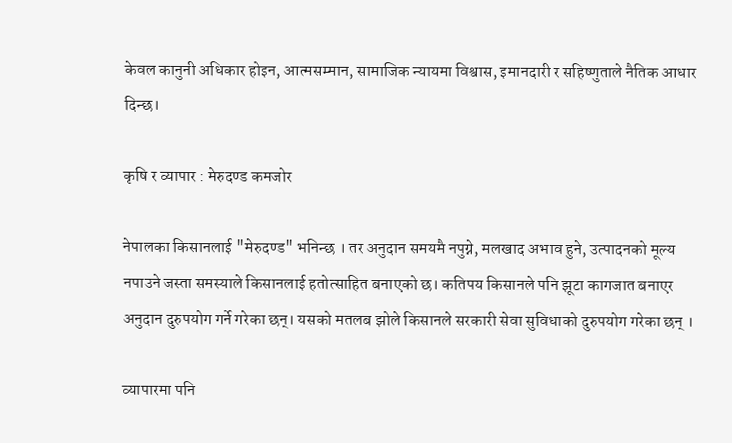केवल कानुनी अधिकार होइन, आत्मसम्मान, सामाजिक न्यायमा विश्वास, इमानदारी र सहिष्णुताले नैतिक आधार दिन्छ।

कृषि र व्यापार : मेरुदण्ड कमजोर

नेपालका किसानलाई "मेरुदण्ड" भनिन्छ । तर अनुदान समयमै नपुग्ने, मलखाद अभाव हुने, उत्पादनको मूल्य नपाउने जस्ता समस्याले किसानलाई हतोत्साहित बनाएको छ। कतिपय किसानले पनि झूटा कागजात बनाएर अनुदान दुरुपयोग गर्ने गरेका छन्। यसको मतलब झोले किसानले सरकारी सेवा सुविधाको दुरुपयोग गरेका छन् ।

व्यापारमा पनि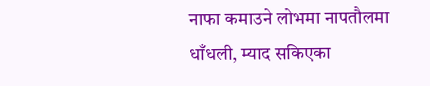नाफा कमाउने लोभमा नापतौलमा धाँधली, म्याद सकिएका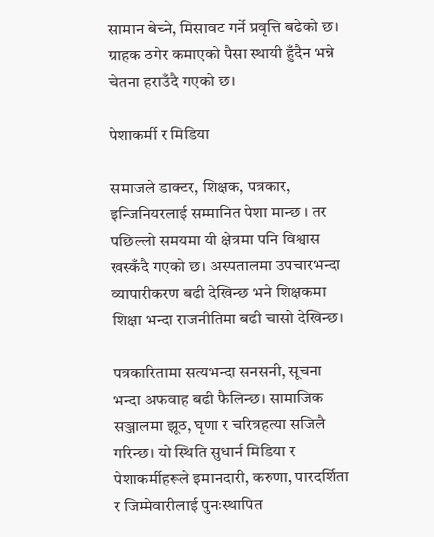सामान बेच्ने, मिसावट गर्ने प्रवृत्ति बढेको छ। ग्राहक ठगेर कमाएको पैसा स्थायी हुँदैन भन्ने चेतना हराउँदै गएको छ।

पेशाकर्मी र मिडिया

समाजले डाक्टर, शिक्षक, पत्रकार, इन्जिनियरलाई सम्मानित पेशा मान्छ । तर पछिल्लो समयमा यी क्षेत्रमा पनि विश्वास खस्कँदै गएको छ। अस्पतालमा उपचारभन्दा व्यापारीकरण बढी देखिन्छ भने शिक्षकमा शिक्षा भन्दा राजनीतिमा बढी चासो देखिन्छ।

पत्रकारितामा सत्यभन्दा सनसनी, सूचना भन्दा अफवाह बढी फैलिन्छ। सामाजिक सञ्जालमा झूठ, घृणा र चरित्रहत्या सजिलै गरिन्छ। यो स्थिति सुधार्न मिडिया र पेशाकर्मीहरूले इमानदारी, करुणा, पारदर्शिता र जिम्मेवारीलाई पुनःस्थापित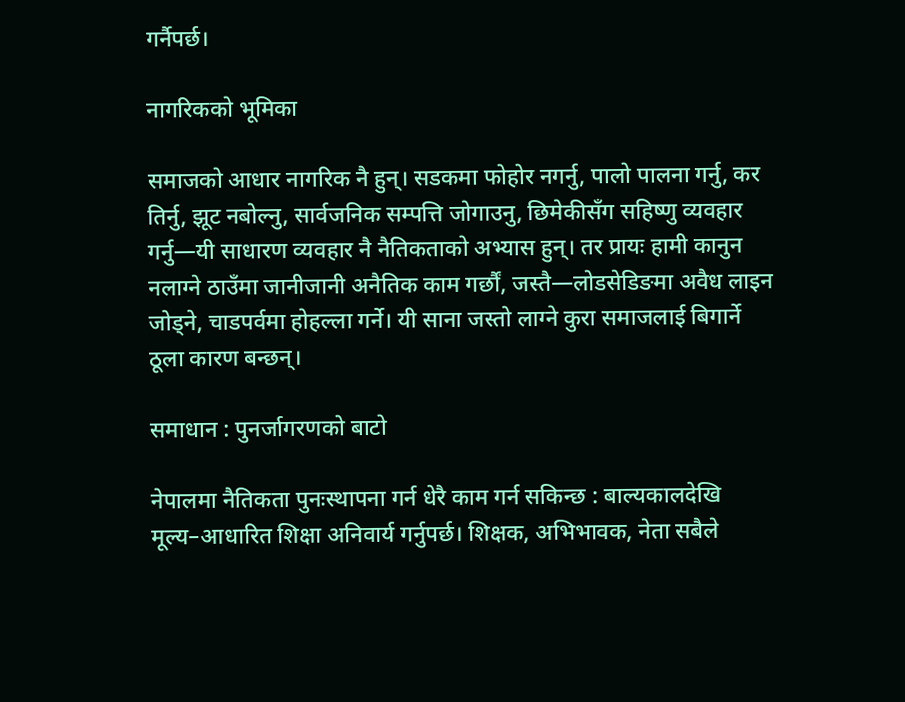गर्नैपर्छ।

नागरिकको भूमिका

समाजको आधार नागरिक नै हुन्। सडकमा फोहोर नगर्नु, पालो पालना गर्नु, कर तिर्नु, झूट नबोल्नु, सार्वजनिक सम्पत्ति जोगाउनु, छिमेकीसँग सहिष्णु व्यवहार गर्नु—यी साधारण व्यवहार नै नैतिकताको अभ्यास हुन्। तर प्रायः हामी कानुन नलाग्ने ठाउँमा जानीजानी अनैतिक काम गर्छौं, जस्तै—लोडसेडिङमा अवैध लाइन जोड्ने, चाडपर्वमा होहल्ला गर्ने। यी साना जस्तो लाग्ने कुरा समाजलाई बिगार्ने ठूला कारण बन्छन्।

समाधान : पुनर्जागरणको बाटो

नेपालमा नैतिकता पुनःस्थापना गर्न धेरै काम गर्न सकिन्छ : बाल्यकालदेखि मूल्य–आधारित शिक्षा अनिवार्य गर्नुपर्छ। शिक्षक, अभिभावक, नेता सबैले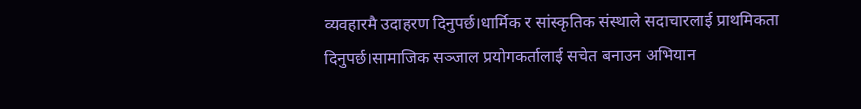व्यवहारमै उदाहरण दिनुपर्छ।धार्मिक र सांस्कृतिक संस्थाले सदाचारलाई प्राथमिकता दिनुपर्छ।सामाजिक सञ्जाल प्रयोगकर्तालाई सचेत बनाउन अभियान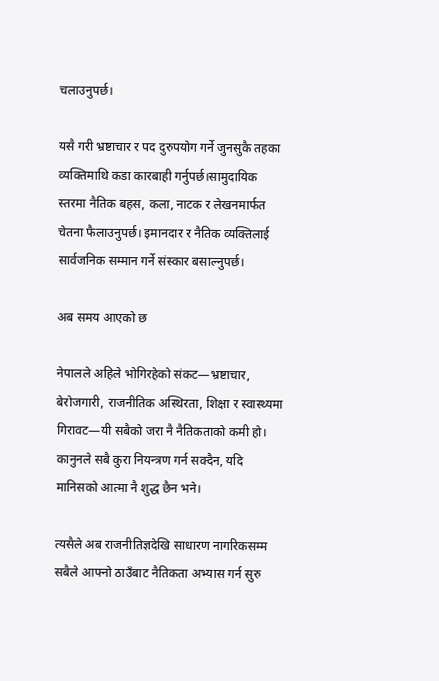चलाउनुपर्छ।

यसै गरी भ्रष्टाचार र पद दुरुपयोग गर्ने जुनसुकै तहका व्यक्तिमाथि कडा कारबाही गर्नुपर्छ।सामुदायिक स्तरमा नैतिक बहस, कला, नाटक र लेखनमार्फत चेतना फैलाउनुपर्छ। इमानदार र नैतिक व्यक्तिलाई सार्वजनिक सम्मान गर्ने संस्कार बसाल्नुपर्छ।

अब समय आएको छ

नेपालले अहिले भोगिरहेको संकट—भ्रष्टाचार, बेरोजगारी, राजनीतिक अस्थिरता, शिक्षा र स्वास्थ्यमा गिरावट—यी सबैको जरा नै नैतिकताको कमी हो। कानुनले सबै कुरा नियन्त्रण गर्न सक्दैन, यदि मानिसको आत्मा नै शुद्ध छैन भने।

त्यसैले अब राजनीतिज्ञदेखि साधारण नागरिकसम्म सबैले आफ्नो ठाउँबाट नैतिकता अभ्यास गर्न सुरु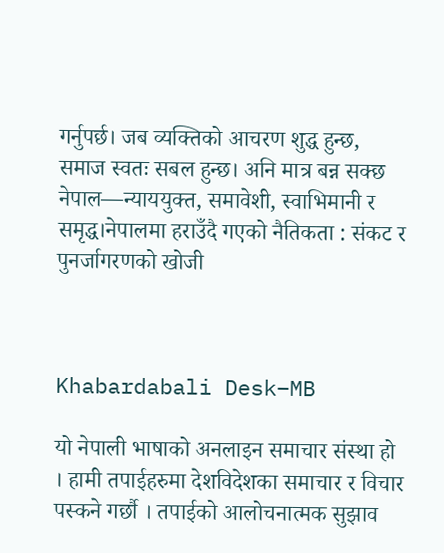गर्नुपर्छ। जब व्यक्तिको आचरण शुद्ध हुन्छ, समाज स्वतः सबल हुन्छ। अनि मात्र बन्न सक्छ नेपाल—न्याययुक्त, समावेशी, स्वाभिमानी र समृद्ध।नेपालमा हराउँदै गएको नैतिकता : संकट र पुनर्जागरणको खोजी



Khabardabali Desk–MB

यो नेपाली भाषाको अनलाइन समाचार संस्था हो । हामी तपाईहरुमा देशविदेशका समाचार र विचार पस्कने गर्छौ । तपाईको आलोचनात्मक सुझाव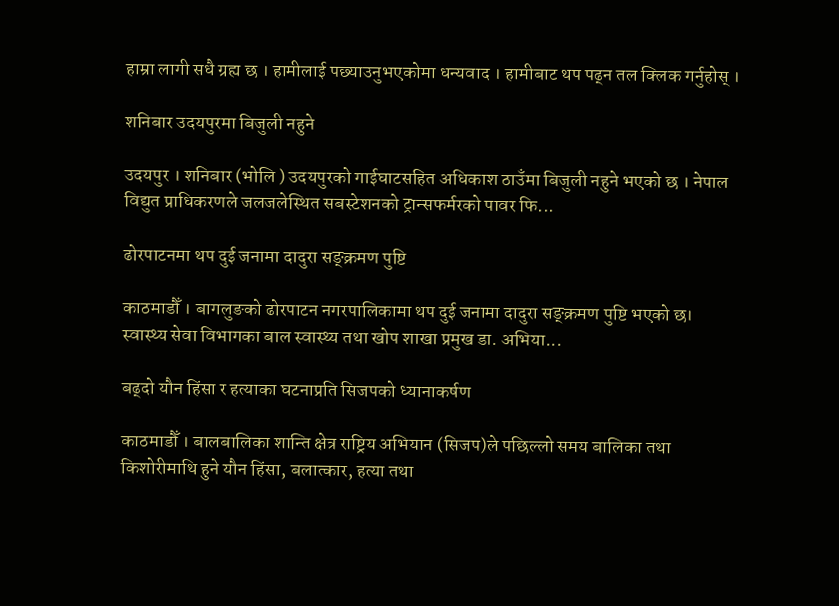हाम्रा लागी सधै ग्रह्य छ । हामीलाई पछ्याउनुभएकोमा धन्यवाद । हामीबाट थप पढ्न तल क्लिक गर्नुहोस् ।

शनिबार उदयपुरमा बिजुली नहुने

उदयपुर । शनिबार (भोलि ) उदयपुरको गाईघाटसहित अधिकाश ठाउँमा बिजुली नहुने भएको छ । नेपाल विद्युत प्राधिकरणले जलजलेस्थित सबस्टेशनको ट्रान्सफर्मरको पावर फि...

ढोरपाटनमा थप दुई जनामा दादुरा सङ्क्रमण पुष्टि

काठमाडौँ । बागलुङको ढोरपाटन नगरपालिकामा थप दुई जनामा दादुरा सङ्क्रमण पुष्टि भएको छ। स्वास्थ्य सेवा विभागका बाल स्वास्थ्य तथा खोप शाखा प्रमुख डा. अभिया...

बढ्दो यौन हिंसा र हत्याका घटनाप्रति सिजपको ध्यानाकर्षण

काठमाडौँ । बालबालिका शान्ति क्षेत्र राष्ट्रिय अभियान (सिजप)ले पछिल्लो समय बालिका तथा किशोरीमाथि हुने यौन हिंसा, बलात्कार, हत्या तथा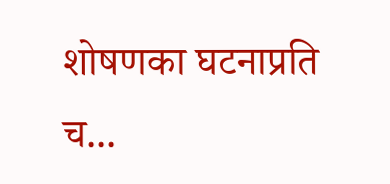शोषणका घटनाप्रति च...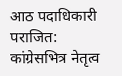आठ पदाधिकारी पराजित: कांग्रेसभित्र नेतृत्व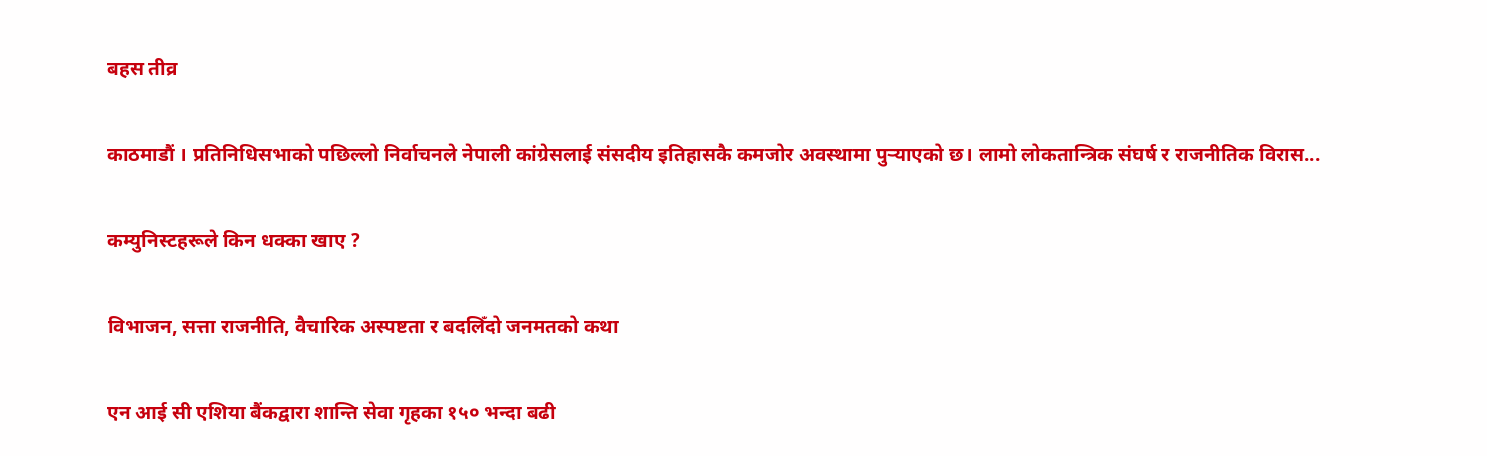बहस तीव्र

काठमाडौं । प्रतिनिधिसभाको पछिल्लो निर्वाचनले नेपाली कांग्रेसलाई संसदीय इतिहासकै कमजोर अवस्थामा पुर्‍याएको छ। लामो लोकतान्त्रिक संघर्ष र राजनीतिक विरास...

कम्युनिस्टहरूले किन धक्का खाए ?

विभाजन, सत्ता राजनीति, वैचारिक अस्पष्टता र बदलिँदो जनमतको कथा

एन आई सी एशिया बैंकद्वारा शान्ति सेवा गृहका १५० भन्दा बढी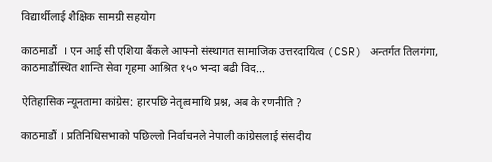विद्यार्थीलाई शैक्षिक सामग्री सहयोग

काठमाडौं  । एन आई सी एशिया बैंकले आफ्नो संस्थागत सामाजिक उत्तरदायित्व (CSR) अन्तर्गत तिलगंगा, काठमाडौंस्थित शान्ति सेवा गृहमा आश्रित १५० भन्दा बढी विद...

ऐतिहासिक न्यूनतामा कांग्रेस: हारपछि नेतृत्वमाथि प्रश्न, अब के रणनीति ?

काठमाडौं । प्रतिनिधिसभाको पछिल्लो निर्वाचनले नेपाली कांग्रेसलाई संसदीय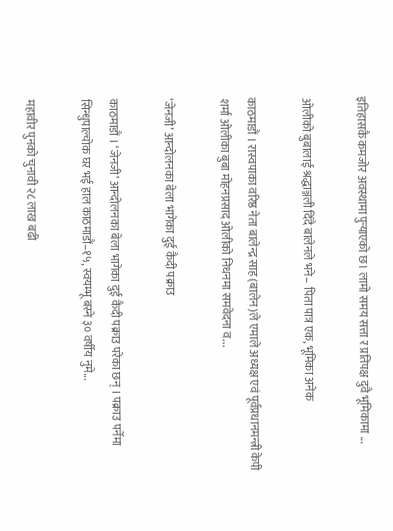इतिहासकै कमजोर अवस्थामा पुर्‍याएको छ। लामो समय सत्ता र प्रतिपक्ष दुवै भूमिकामा ...

ओलीको बुबालाई श्रद्धाञ्जली दिँदै बालेनले भने– पिता पात्र एक, भूमिका अनेक

काठमाडौं । रास्वपाका वरिष्ठ नेता बालेन्द्र साह (बालेन)ले एमाले अध्यक्ष एवं पूर्वप्रधानमन्त्री केपी शर्मा ओलीका बुबा मोहनप्रसाद ओलीको निधनमा समवेदना व...

‘जेनजी’ आन्दोलनका बेला भागेका दुई कैदी पक्राउ

काठमाडौं । ‘जेनजी’ आन्दोलनका बेला भागेका दुई कैदी पक्राउ परेका छन् । पक्राउ पर्नेमा सिन्धुपाल्चोक घर भई हाल काठमाडौं–१५, स्वयम्भू बस्ने ३० वर्षीय नुमे...

महावीर पुनको चुनावी २८ लाख बढी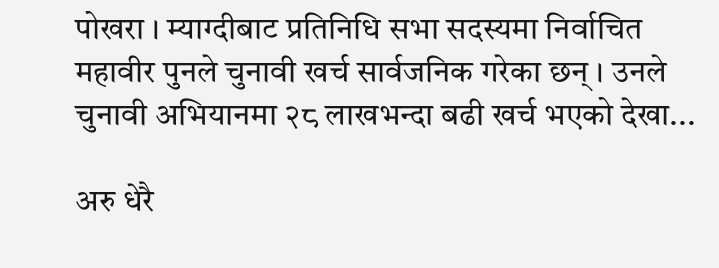पोखरा । म्याग्दीबाट प्रतिनिधि सभा सदस्यमा निर्वाचित महावीर पुनले चुनावी खर्च सार्वजनिक गरेका छन् । उनले चुनावी अभियानमा २८ लाखभन्दा बढी खर्च भएको देखा...

अरु धेरै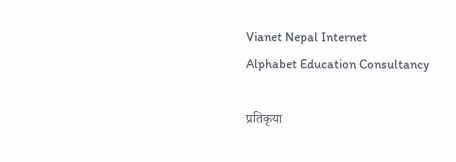Vianet Nepal Internet
Alphabet Education Consultancy

प्रतिकृया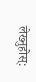लेख्नुहोस्: